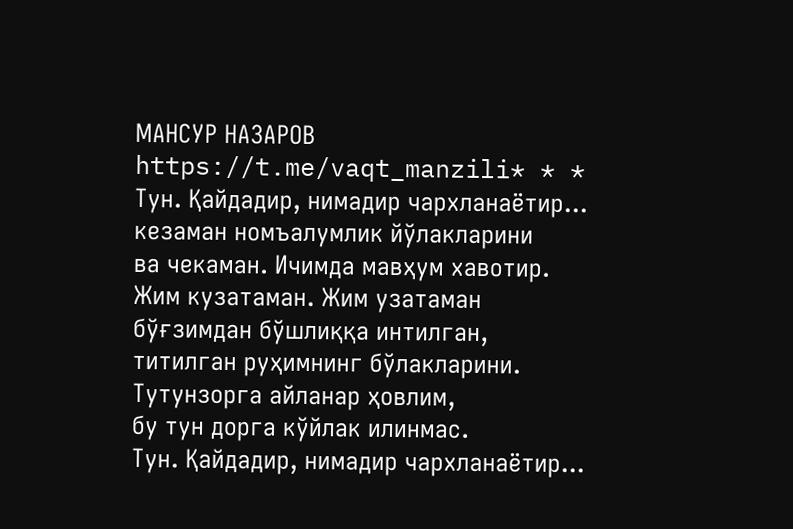МАНСУР НАЗАРОВ
https://t.me/vaqt_manzili* * *
Тун. Қайдадир, нимадир чархланаётир...
кезаман номъалумлик йўлакларини
ва чекаман. Ичимда мавҳум хавотир.
Жим кузатаман. Жим узатаман
бўғзимдан бўшлиққа интилган,
титилган руҳимнинг бўлакларини.
Тутунзорга айланар ҳовлим,
бу тун дорга кўйлак илинмас.
Тун. Қайдадир, нимадир чархланаётир...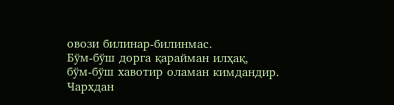овози билинар-билинмас.
Бўм-бўш дорга қарайман илҳақ,
бўм-бўш хавотир оламан кимдандир.
Чархдан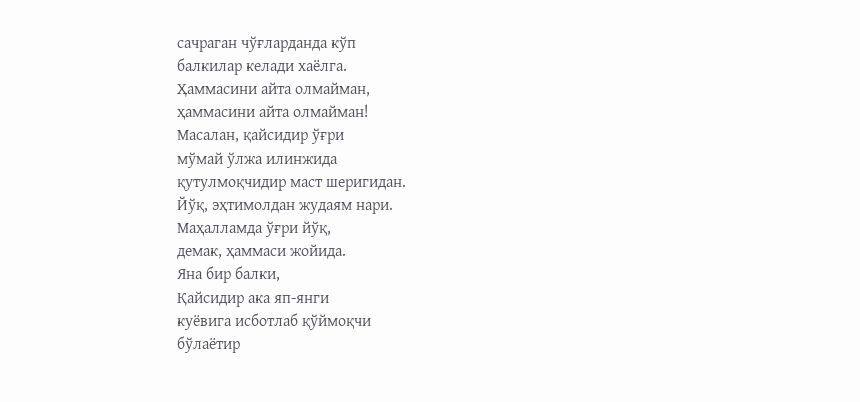сачраган чўғларданда кўп
балкилар келади хаёлга.
Ҳаммасини айта олмайман,
ҳаммасини айта олмайман!
Масалан, қайсидир ўғри
мўмай ўлжа илинжида
қутулмоқчидир маст шеригидан.
Йўқ, эҳтимолдан жудаям нари.
Маҳалламда ўғри йўқ,
демак, ҳаммаси жойида.
Яна бир балки,
Қайсидир ака яп-янги
куёвига исботлаб қўймоқчи
бўлаётир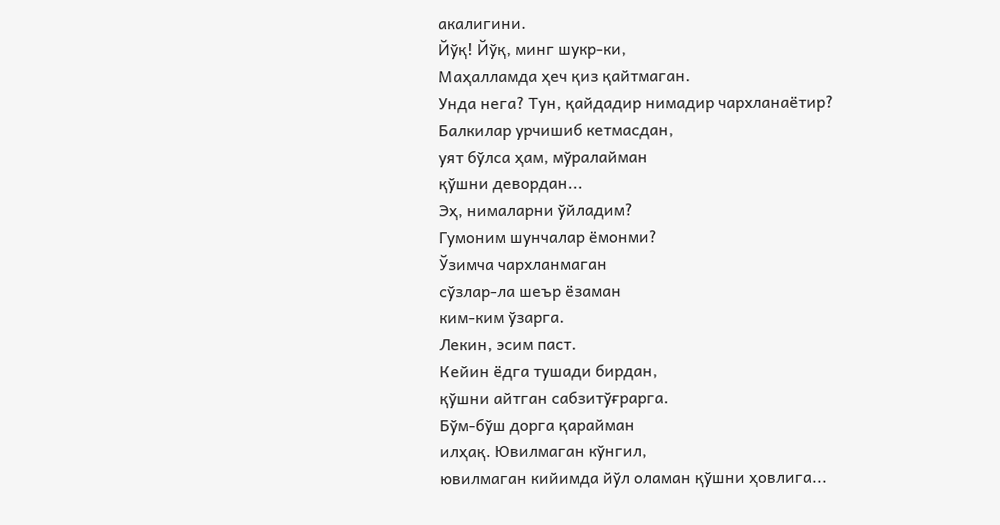акалигини.
Йўқ! Йўқ, минг шукр-ки,
Маҳалламда ҳеч қиз қайтмаган.
Унда нега? Тун, қайдадир нимадир чархланаётир?
Балкилар урчишиб кетмасдан,
уят бўлса ҳам, мўралайман
қўшни девордан...
Эҳ, нималарни ўйладим?
Гумоним шунчалар ёмонми?
Ўзимча чархланмаган
сўзлар-ла шеър ёзаман
ким-ким ўзарга.
Лекин, эсим паст.
Кейин ёдга тушади бирдан,
қўшни айтган сабзитўғрарга.
Бўм-бўш дорга қарайман
илҳақ. Ювилмаган кўнгил,
ювилмаган кийимда йўл оламан қўшни ҳовлига...